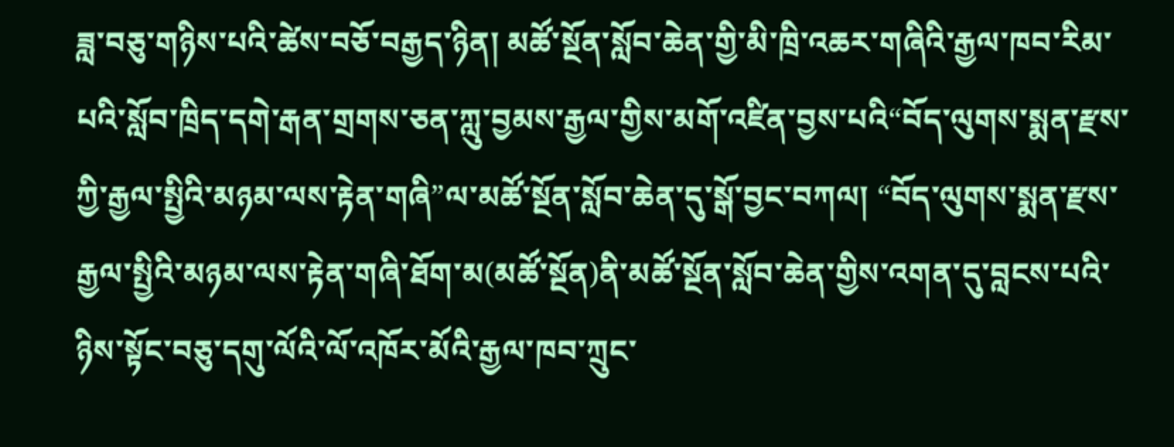ཟླ་བཅུ་གཉིས་པའི་ཚེས་བཅོ་བརྒྱད་ཉིན། མཚོ་སྔོན་སློབ་ཆེན་གྱི་མི་ཁྲི་འཆར་གཞིའི་རྒྱལ་ཁབ་རིམ་པའི་སློབ་ཁྲིད་དགེ་རྒན་གྲགས་ཅན་ཀླུ་བྱམས་རྒྱལ་གྱིས་མགོ་འཛིན་བྱས་པའི“བོད་ལུགས་སྨན་རྫས་ཀྱི་རྒྱལ་སྤྱིའི་མཉམ་ལས་རྟེན་གཞི”ལ་མཚོ་སྔོན་སློབ་ཆེན་དུ་སྒོ་བྱང་བཀལ། “བོད་ལུགས་སྨན་རྫས་རྒྱལ་སྤྱིའི་མཉམ་ལས་རྟེན་གཞི་ཐོག་མ(མཚོ་སྔོན)ནི་མཚོ་སྔོན་སློབ་ཆེན་གྱིས་འགན་དུ་བླངས་པའི་ཉིས་སྟོང་བཅུ་དགུ་ལོའི་ལོ་འཁོར་མོའི་རྒྱལ་ཁབ་ཀྲུང་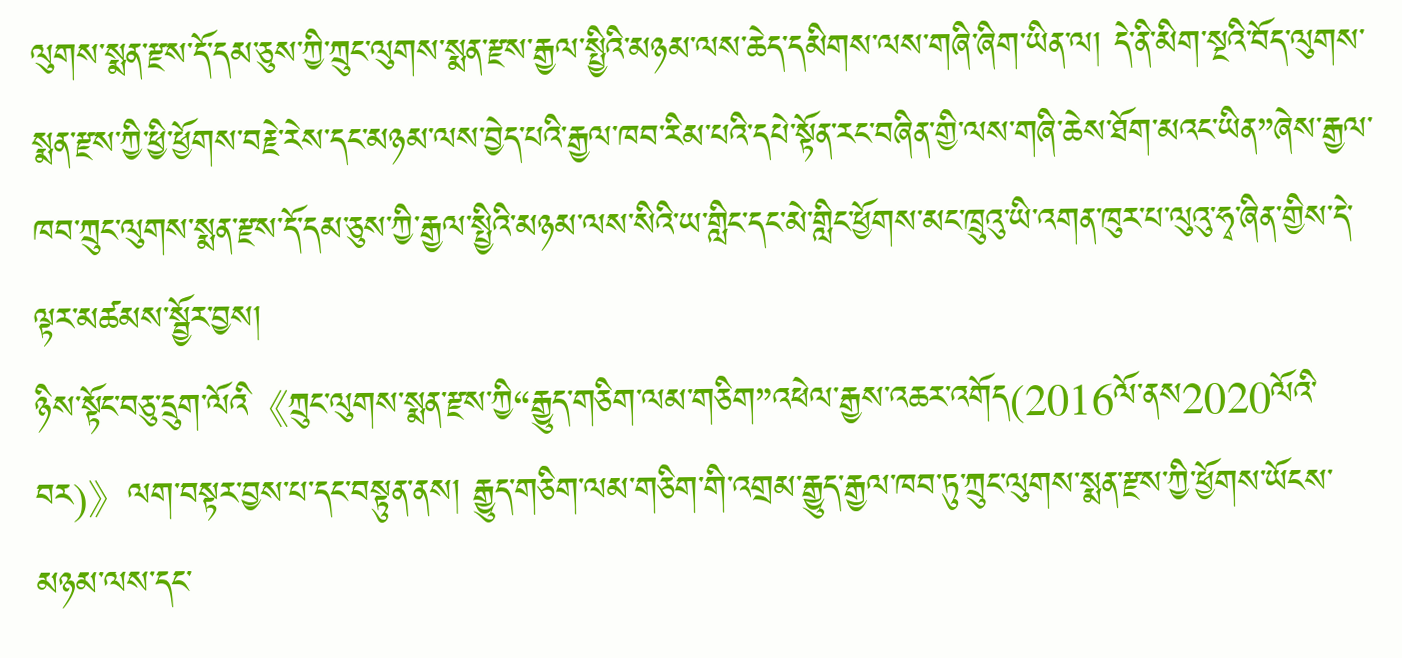ལུགས་སྨན་རྫས་དོ་དམ་ཅུས་ཀྱི་ཀྲུང་ལུགས་སྨན་རྫས་རྒྱལ་སྤྱིའི་མཉམ་ལས་ཆེད་དམིགས་ལས་གཞི་ཞིག་ཡིན་ལ། དེ་ནི་མིག་སྔའི་བོད་ལུགས་སྨན་རྫས་ཀྱི་ཕྱི་ཕྱོགས་བརྗེ་རེས་དང་མཉམ་ལས་བྱེད་པའི་རྒྱལ་ཁབ་རིམ་པའི་དཔེ་སྟོན་རང་བཞིན་གྱི་ལས་གཞི་ཆེས་ཐོག་མའང་ཡིན”ཞེས་རྒྱལ་ཁབ་ཀྲུང་ལུགས་སྨན་རྫས་དོ་དམ་ཅུས་ཀྱི་རྒྱལ་སྤྱིའི་མཉམ་ལས་སིའི་ཡ་གླིང་དང་མེ་གླིང་ཕྱོགས་མང་ཁྲུའུ་ཡི་འགན་ཁུར་པ་ལུའུ་ཧྭ་ཞིན་གྱིས་དེ་ལྟར་མཚམས་སྦྱོར་བྱས།
ཉིས་སྟོང་བཅུ་དྲུག་ལོའི《ཀྲུང་ལུགས་སྨན་རྫས་ཀྱི“རྒྱུད་གཅིག་ལམ་གཅིག”འཕེལ་རྒྱས་འཆར་འགོད(2016ལོ་ནས2020ལོའི་བར)》ལག་བསྟར་བྱས་པ་དང་བསྟུན་ནས། རྒྱུད་གཅིག་ལམ་གཅིག་གི་འགྲམ་རྒྱུད་རྒྱལ་ཁབ་ཏུ་ཀྲུང་ལུགས་སྨན་རྫས་ཀྱི་ཕྱོགས་ཡོངས་མཉམ་ལས་དང་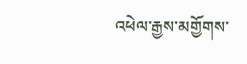འཕེལ་རྒྱས་མགྱོགས་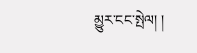མྱུར་ངང་སྤེལ། །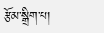རྩོམ་སྒྲིག་པ།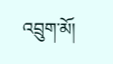འབྲུག་མོ།